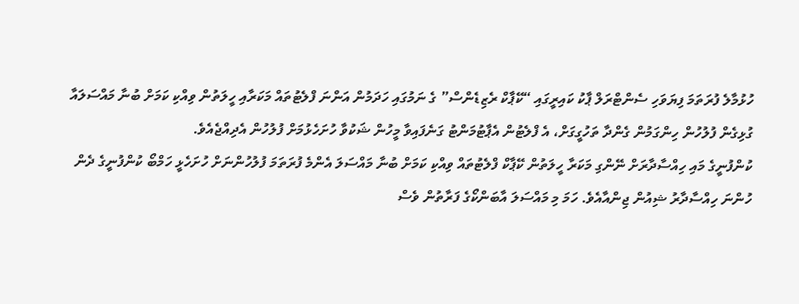ހުޅުމާލެ ފުރަތަމަ ފިޔަވަހި ސެންޓްރަލް ޕާކު ކައިރީގައި “ކޭޕާކް ރެޒިޑެންސް” ގެ ނަމުގައި ހަދަމުން އަންނަ ފްލެޓުތައް މަކަރާއި ހީލަތުން ވިއްކި ކަމަށް ބުނާ މައްސަލައާ ގުޅިގެން ފުލުހުން ހިންގަމުން ގެންދާ ތަހުގީގަށް، އެ ފްލެޓުން އެޕާޓުމަންޓު ގަނެފައިވާ މީހުން ޝަކުވާ ހުށަހެޅުމަށް ފުލުހުން އެދިއްޖެއެވެ.
ކުންފުނީގެ މައި ހިއްސާދާރަށް ނޭންގި މަކަރާ ހީލަތުން ކޭޕާކް ފްލެޓުތައް ވިއްކި ކަމަށް ބުނާ މައްސަލަ އެންމެ ފުރަތަމަ ފުލުހުންނަށް ހުށަހެޅީ ހަމްބޯ ކުންފުނީގެ ދެން ހުންނަ ހިއްސާދާރު ޝިއުން ޖިންއާއެވެ. ހަމަ މި މައްސަލަ އާބަންކޯގެ ފަރާތުން ވެސް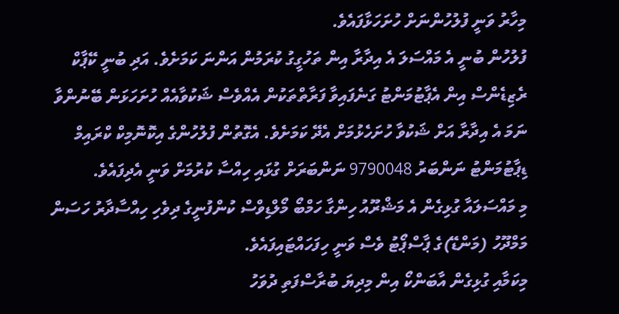މިހާރު ވަނީ ފުލުހުންނަށް ހުށަހަޅާފައެވެ.
ފުލުހުން ބުނީ އެ މައްސަލަ އެ އިދާރާ އިން ތަހުގީގު ކުރަމުން އަންނަ ކަމަށެވެ. އަދި ބުނީ ކޭޕާކް ރެޒިޑެންސް އިން އެޕާޓުމަންޓު ގަނެފައިވާ ފަރާތްތަކުން އެއްވެސް ޝަކުވާއެއް ހުށަހަޅަން ބޭނުންވާ ނަމަ އެ އިދާރާ އަށް ޝަކުވާ ހުށަހެޅުމަށް އެދޭ ކަމަށެވެ. އެގޮތުން ފުލުހުންގެ އިކޮނޮމިކް ކްރައިމް ޑިޕާޓުމަންޓު ނަންބަރު 9790048 ނަންބަރަށް ގުޅައި ހިއްސާ ކުރުމަށް ވަނީ އެދިފައެވެ.
މި މައްސަލައާ ގުޅިގެން އެ މަޝްރޫއު ހިންގާ ހަމްބޯ މޯލްޑިވްސް ކުންފުނީގެ ދިވެހި ހިއްސާދާރު ހަސަން މަމްދޫހު (މަންޑޭ)ގެ ޕާސްޕޯޓު ވެސް ވަނީ ހިފަހައްޓައިފައެވެ.
މިކަމާއި ގުޅިގެން އާބަންކޯ އިން މިދިޔަ ބުރާސްފަތި ދުވަހު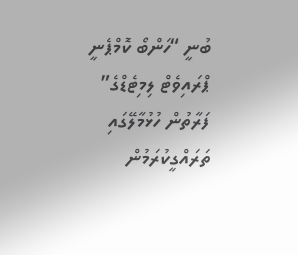ބުނީ “ހަންބޯ ކޮމްޕެނީ ޕްރައިވެޓް ލިމިޓެޑްގެ” ފަރާތުން ހުޅުމާލޭގައި ތަރައްގީކުރަމުން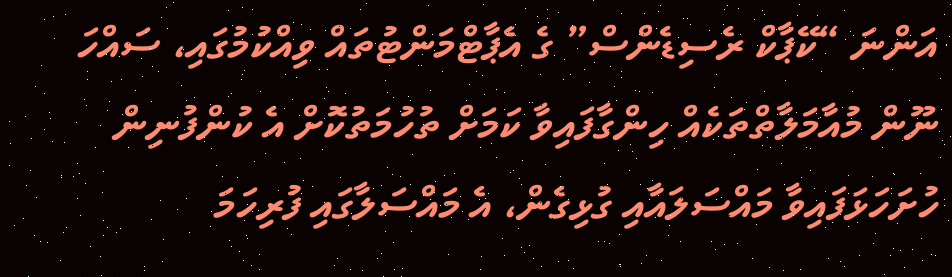އަންނަ “ކޭޕާކް ރެސިޑެންސް” ގެ އެޕާޓްމަންޓުތައް ވިއްކުމުގައި، ސައްހަ ނޫން މުއާމަލާތްތަކެއް ހިންގާފައިވާ ކަމަށް ތުހުމަތުކޮށް އެ ކުންފުނިން ހުށަހަޅަފައިވާ މައްސަލައާއި ގުޅިގެން، އެ މައްސަލާގައި ފުރިހަމަ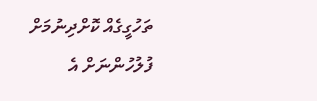ތަހުގީގެއް ކޮށްދިނުމަށް ފުލުހުންނަށް އެ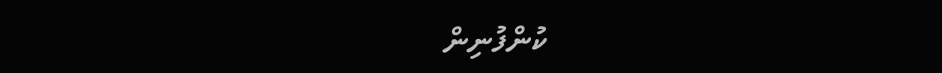ކުންފުނިން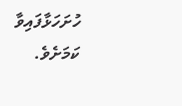ހުށަހަޅާފައިވާ ކަމަށެވެ.